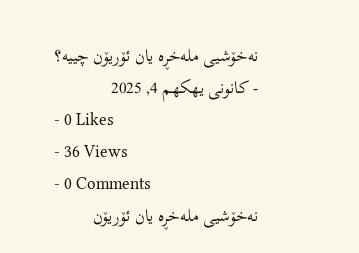نەخۆشیی ملەخڕە یان ئۆریۆن چییە؟
- كانونی یهكهم 4, 2025
- 0 Likes
- 36 Views
- 0 Comments
نەخۆشیی ملەخڕە یان ئۆریۆن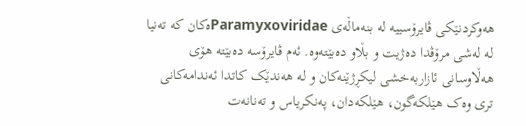هەوکردنێکی ڤایرۆسییە لە بنەماڵەی Paramyxoviridaeەکان کە تەنیا لە لەشی مرۆڤدا دەژیت و بڵاو دەبێتەوە. ئەم ڤایرۆسە دەبێتە هۆی هەڵاوسانی ئازاربەخشی لیکڕژێنەکان و لە هەندێک کاتدا ئەندامەکانی تری وەک هێلکەگون، هێلکەدان، پەنکریاس و تەنانەت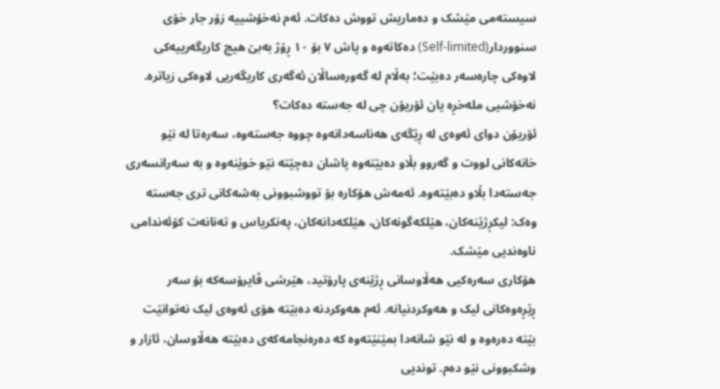سیستەمی مێشک و دەماریش تووش دەکات. ئەم نەخۆشییە زۆر جار خۆی سنووردار(Self-limited) دەکاتەوە و پاش ٧ بۆ ١٠ ڕۆژ بەبێ هیچ کاریگەرییەکی لاوەکی چارەسەر دەبێت؛ بەڵام لە گەورەساڵان ئەگەری کاریگەریی لاوەکی زیاترە.
نەخۆشیی ملەخڕە یان ئۆریۆن چی لە جەستە دەکات؟
ئۆریۆن دوای ئەوەی لە ڕێگەی هەناسەدانەوە چووە جەستەوە، سەرەتا لە نێو خانەکانی لووت و گەروو بڵاو دەبێتەوە پاشان دەچێتە نێو خوێنەوە و بە سەرانسەری جەستەدا بڵاو دەبێتەوە. ئەمەش هۆکارە بۆ تووشبوونی بەشەکانی تری جەستە وەک: لیکڕژێنەکان، هێلکەگونەکان، هێلکەدانەکان، پەنکریاس و تەنانەت کۆئەندامی ناوەندیی مێشک.
هۆکاری سەرەکیی هەڵاوسانی ڕژێنەی پارۆتید، هێرشی ڤایرۆسەکە بۆ سەر ڕێڕەوەکانی لیک و هەوکردنیانە. ئەم هەوکردنە دەبێتە هۆی ئەوەی لیک نەتوانێت بێتە دەرەوە و لە نێو شانەدا بمێنێتەوە کە دەرەنجامەکەی دەبێتە هەڵاوسان، ئازار و وشکبوونی نێو دەم. توندیی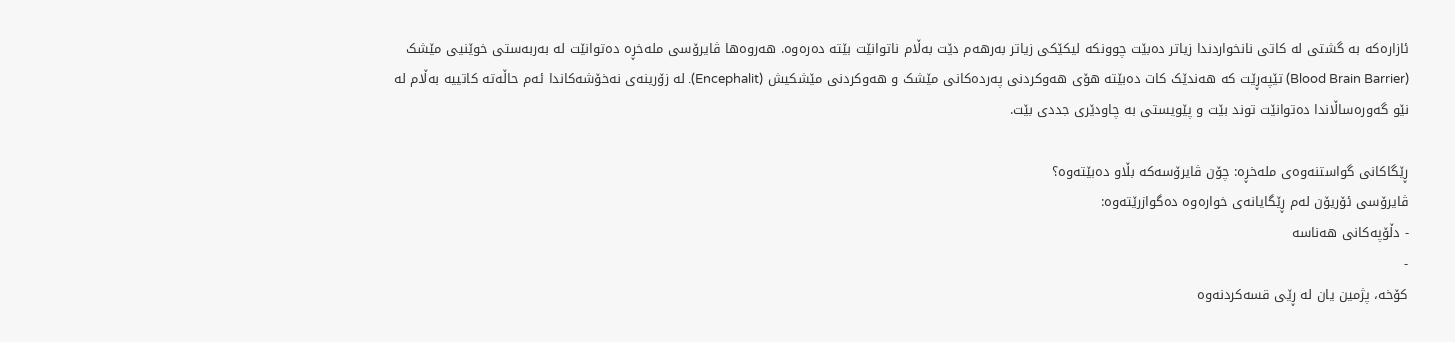ئازارەکە بە گشتی لە کاتی نانخواردندا زیاتر دەبێت چوونکە لیکێکی زیاتر بەرهەم دێت بەڵام ناتوانێت بێتە دەرەوە. هەروەها ڤایرۆسی ملەخڕە دەتوانێت لە بەربەستی خوێنیی مێشک (Blood Brain Barrier) تێپەڕێت کە هەندێک کات دەبێتە هۆی هەوکردنی پەردەکانی مێشک و هەوکردنی مێشکیش (Encephalit). لە زۆرینەی نەخۆشەکاندا ئەم حاڵەتە کاتییە بەڵام لە نێو گەورەساڵاندا دەتوانێت توند بێت و پێویستی بە چاودێری جددی بێت.

ڕێگاکانی گواستنەوەی ملەخڕە: چۆن ڤایرۆسەکە بڵاو دەبێتەوە؟
ڤایرۆسی ئۆریۆن لەم ڕێگایانەی خوارەوە دەگوازرێتەوە:
- دڵۆپەکانی هەناسە
-
کۆخە، پژمین یان لە ڕێی قسەکردنەوە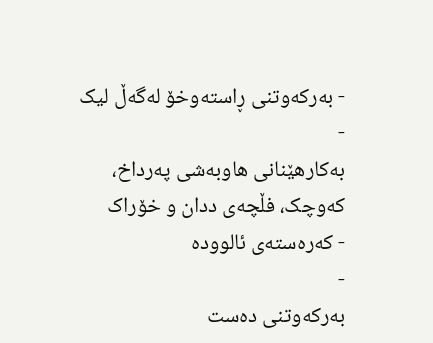- بەرکەوتنی ڕاستەوخۆ لەگەڵ لیک
-
بەکارهێنانی هاوبەشی پەرداخ، کەوچک، فڵچەی ددان و خۆراک
- کەرەستەی ئالوودە
-
بەرکەوتنی دەست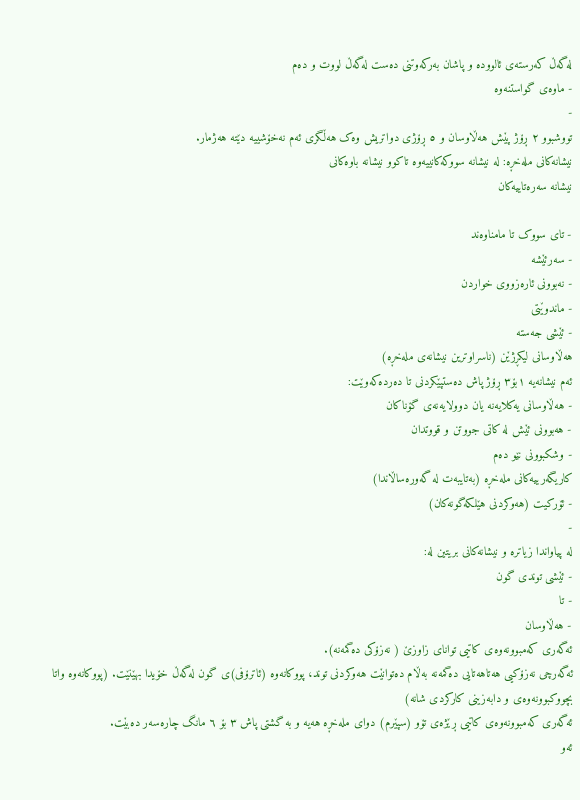لەگەڵ کەرستەی ئالوودە و پاشان بەرکەوتنی دەست لەگەڵ لووت و دەم
- ماوەی گواستنەوە
-
تووشبوو ٢ ڕۆژ پێش هەڵاوسان و ٥ ڕۆژی دواتریش وەک هەڵگری ئەم نەخۆشییە دێتە هەژمار.
نیشانەکانی ملەخڕە: لە نیشانە سووکەکانییەوە تاکوو نیشانە باوەکانی
نیشانە سەرەتاییەکان

- تای سووک تا مامناوەند
- سەرئێشە
- نەبوونی ئارەزووی خواردن
- ماندوێتی
- ئێشی جەستە
هەڵاوسانی لیکڕژێن (ناسراوترین نیشانەی ملەخڕە)
ئەم نیشانەیە ١بۆ٣ ڕۆژ پاش دەستپێکردنی تا دەردەکەوێت:
- هەڵاوسانی یەکلایەنە یان دوولایەنەی گۆناکان
- هەبوونی ئێش لە کاتی جووتن و قووتدان
- وشکبوونی نێو دەم
کاریگەرییەکانی ملەخڕە (بەتایبەت لە گەورەساڵاندا)
- ئۆرکیت (هەوکردنی هێلکەگونەکان)
-
لە پیاواندا زیاترە و نیشانەکانی بریتین لە:
- ئێشی توندی گون
- تا
- هەڵاوسان
ئەگەری کەمبوونەوەی کاتیی توانای زاوزێ ( نەزۆکی دەگمەنە).
ئەگەرچی نەزۆکیی هەتاهەتایی دەگمەنە بەڵام دەتوانێت هەوکردنی توند، پووکانەوە (ئاترۆفی)ی گون لەگەڵ خۆیدا بهێنێت. (پووکانەوە واتا بچووکبوونەوەی و دابەزینی کارکردی شانە)
ئەگەری کەمبوونەوەی کاتیی ڕێژەی تۆو (سپێرم) دوای ملەخڕە هەیە و بە گشتی پاش ٣ بۆ ٦ مانگ چارەسەر دەبێت.
ئەو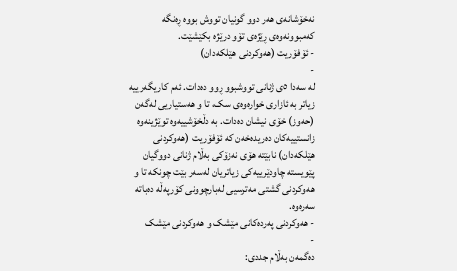نەخۆشانەی هەر دوو گونیان تووش بووە ڕەنگە کەمبوونەوەی ڕێژەی تۆو درێژە بکێشێت.
- ئۆفۆریت (هەوکردنی هێلکەدان)
-
لە سەدا ٥ی ژنانی تووشبوو ڕوو دەدات. ئەم کاریگەرییە زیاتر بە ئازاری خوارەوەی سک، تا و هەستیاریی لەگەن (حەوز) خۆی نیشان دەدات. بە دڵخۆشییەوە توێژینەوە زانستییەکان دەریدەخەن کە ئۆفۆریت (هەوکردنی هێلکەدان) نابێتە هۆی نەزۆکی بەڵام ژنانی دووگیان پێویستە چاودێرییەکی زیاتریان لەسەر بێت چونکە تا و هەوکردنی گشتی مەترسیی لەبارچوونی کۆرپەڵە دەباتە سەرەوە.
- هەوکردنی پەردەکانی مێشک و هەوکردنی مێشک
-
دەگمەن بەڵام جددی: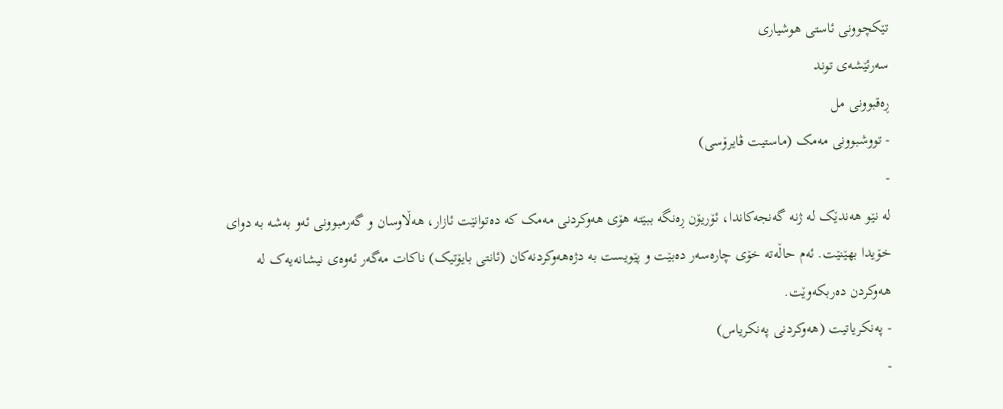تێکچوونی ئاستی هوشیاری
سەرئێشەی توند
ڕەقبوونی مل
- تووشبوونی مەمک (ماستیت ڤایرۆسی)
-
لە نێو هەندێک لە ژنە گەنجەکاندا، ئۆریۆن ڕەنگە ببێتە هۆی هەوکردنی مەمک کە دەتوانێت ئازار، هەڵاوسان و گەرمبوونی ئەو بەشە بە دوای خۆیدا بهێنێت. ئەم حاڵەتە خۆی چارەسەر دەبێت و پێویست بە دژەهەوکردنەکان (ئانتی بایۆتیک) ناکات مەگەر ئەوەی نیشانەیەک لە هەوکردن دەربکەوێت.
- پەنکریاتیت (هەوکردنی پەنکریاس)
-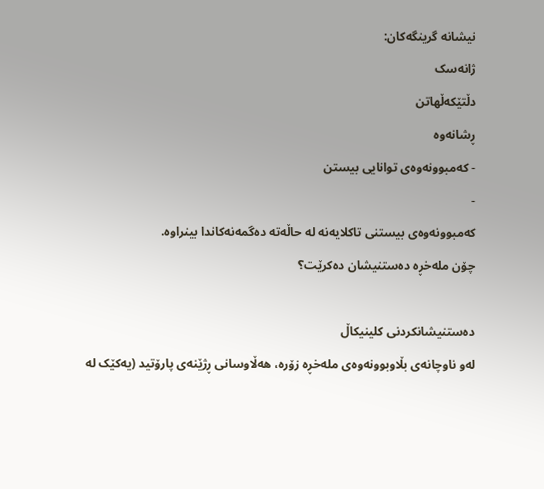نیشانە گرینگەکان:
ژانەسک
دڵتێکەڵهاتن
ڕشانەوە
- کەمبوونەوەی توانایی بیستن
-
کەمبوونەوەی بیستنی تاکلایەنە لە حاڵەتە دەگمەنەکاندا بینراوە.
چۆن ملەخڕە دەستنیشان دەکرێت؟

دەستنیشانکردنی کلینیکاڵ
لەو ناوچانەی بڵاوبوونەوەی ملەخڕە زۆرە، هەڵاوسانی ڕژێنەی پارۆتید (یەکێک لە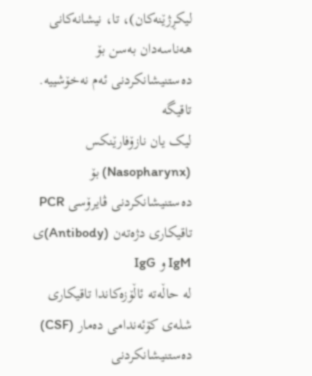لیکڕژێنەکان)، تا، نیشانەکانی هەناسەدان بەسن بۆ دەستنیشانکردنی ئەم نەخۆشییە.
تاقیگە
لیک یان نازۆفارێنکس (Nasopharynx) بۆ دەستنیشانکردنی ڤایرۆسی PCR
تاقیکاری دژەتەن (Antibody)ی IgM و IgG
لە حاڵەتە ئاڵۆزەکاندا تاقیکاری شلەی کۆئەندامی دەمار (CSF)
دەستنیشانکردنی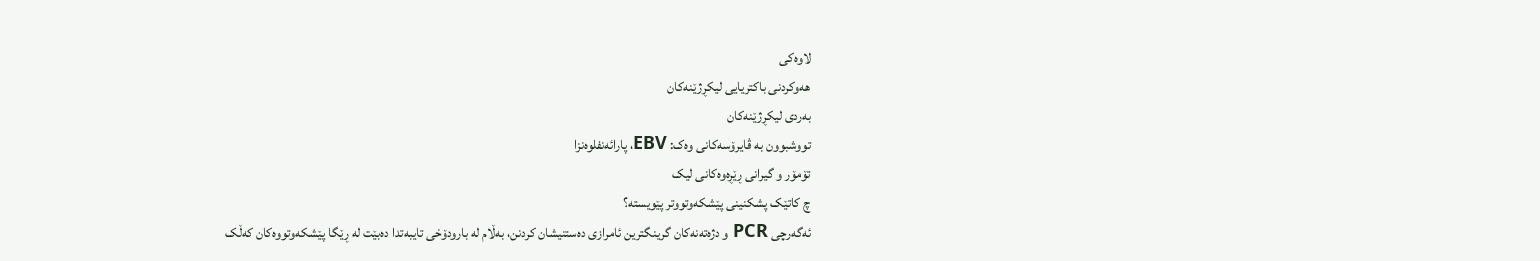لاوەکی
هەوکردنی باکتریایی لیکڕژێنەکان
بەردی لیکڕژێنەکان
تووشبوون بە ڤایرۆسەکانی وەک: EBV، پارائەنفلوەنزا
تۆمۆر و گیرانی ڕێڕەوەکانی لیک
چ کاتێک پشکنینی پێشکەوتووتر پێویستە؟
ئەگەرچی PCR و دژەتەنەکان گرینگترین ئامرازی دەستنیشان کردنن، بەڵام لە بارودۆخی تایبەتدا دەبێت لە ڕێگا پێشکەوتووەکان کەڵک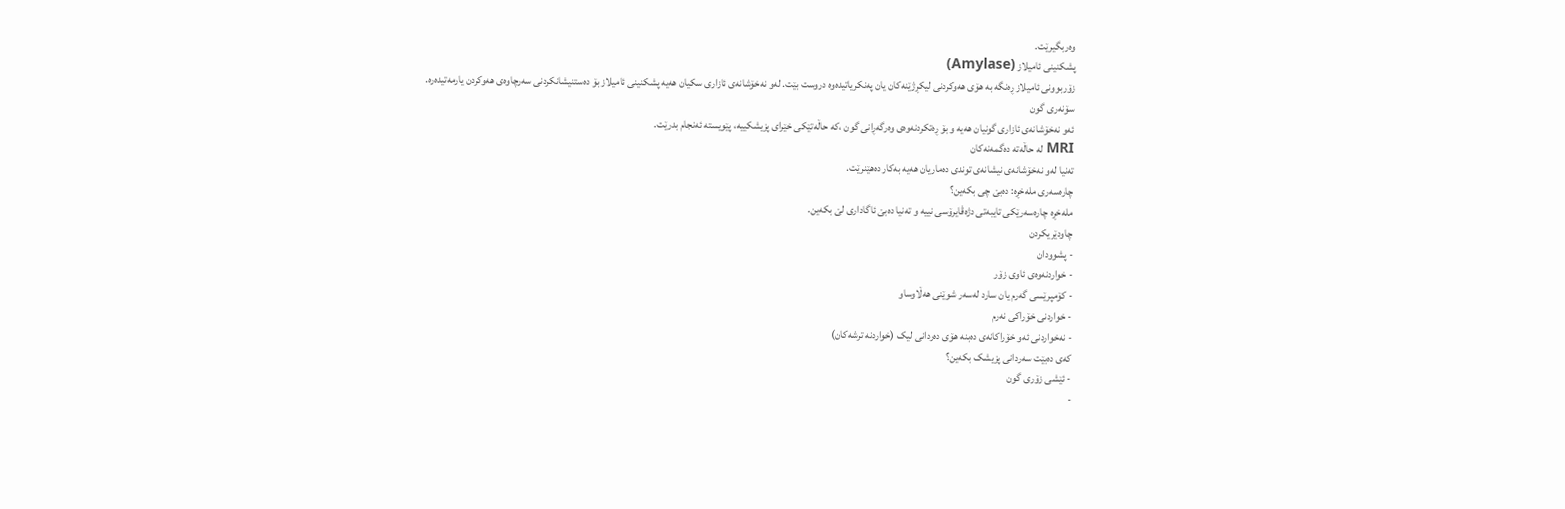وەربگیرێت.
پشکنینی ئامیلاز (Amylase)
زۆربوونی ئامیلاز ڕەنگە بە هۆی هەوکردنی لیکڕژێنەکان یان پەنکریاتیدەوە دروست بێت. لەو نەخۆشانەی ئازاری سکیان هەیە پشکنینی ئامیلاز بۆ دەستنیشانکردنی سەرچاوەی هەوکردن یارمەتیدەرە.
سۆنەری گون
ئەو نەخۆشانەی ئازاری گونیان هەیە و بۆ ڕەتکردنەوەی وەرگەڕانی گون ،کە حاڵەتێکی خێرای پزیشکییە، پێویستە ئەنجام بدرێت.
MRI لە حاڵەتە دەگمەنەکان
تەنیا لەو نەخۆشانەی نیشانەی توندی دەماریان هەیە بەکار دەهێنرێت.
چارەسەری ملەخڕە: دەبێ چی بکەین؟
ملەخڕە چارەسەرێکی تایبەتی دژەڤایرۆسی نییە و تەنیا دەبێ ئاگاداری لێ بکەین.
چاودێریکردن
- پشوودان
- خواردنەوەی ئاوی زۆر
- کۆمپرێسی گەرم یان سارد لەسەر شوێنی هەڵاوساو
- خواردنی خۆراکی نەرم
- نەخواردنی ئەو خۆراکانەی دەبنە هۆی دەردانی لیک (خواردنە ترشەکان)
کەی دەبێت سەردانی پزیشک بکەین؟
- ئێشی زۆری گون
-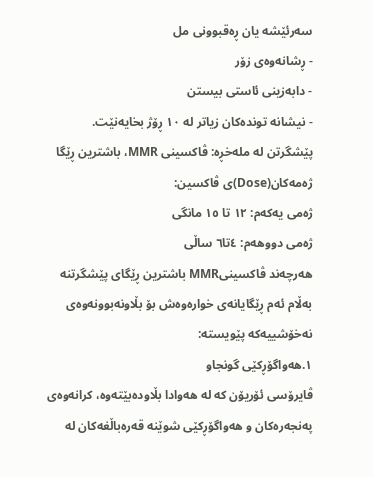سەرئێشە یان ڕەقبوونی مل
- ڕشانەوەی زۆر
- دابەزینی ئاستی بیستن
- نیشانە توندەکان زیاتر لە ١٠ ڕۆژ بخایەنێت.
پێشگرتن لە ملەخڕە: ڤاکسینی MMR، باشترین ڕێگا
ژەمەکان(Dose)ی ڤاکسین:
ژەمی یەکەم: ١٢ تا ١٥ مانگی
ژەمی دووهەم: ٤تا٦ ساڵی
هەرچەند ڤاکسینیMMR باشترین ڕێگای پێشگرتنە بەڵام ئەم ڕێگایانەی خوارەوەش بۆ بڵاونەبوونەوەی نەخۆشییەکە پێویستە:
١.هەواگۆڕکێی گونجاو
ڤایرۆسی ئۆریۆن کە لە هەوادا بڵاودەبێتەوە، کرانەوەی پەنجەرەکان و هەواگۆڕکێی شوێنە قەرەباڵغەکان لە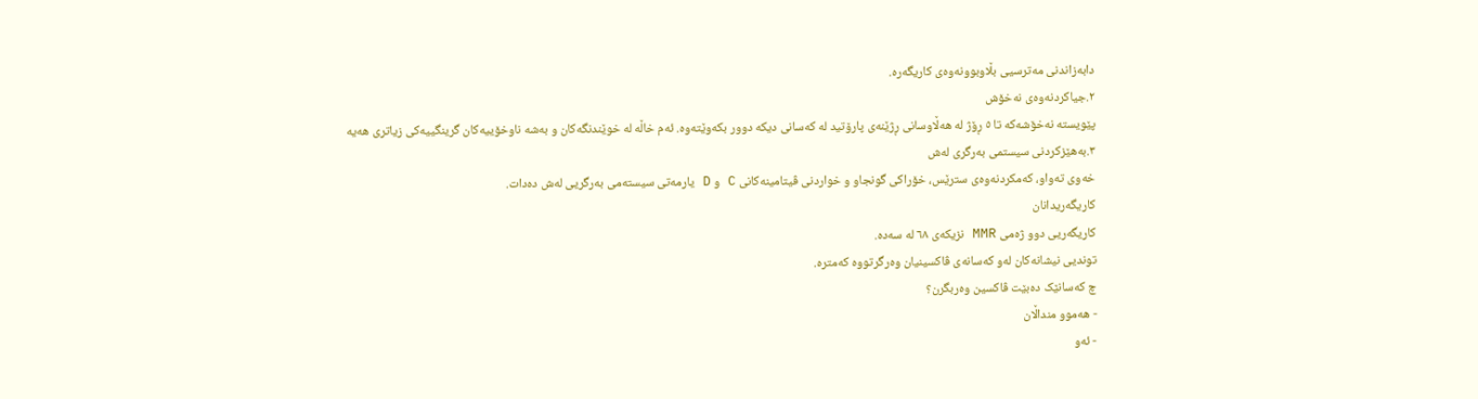دابەزاندنی مەترسیی بڵاوبوونەوەی کاریگەرە.
٢.جیاکردنەوەی نەخۆش
پێویستە نەخۆشەکە تا ٥ ڕۆژ لە هەڵاوسانی ڕژێنەی پارۆتید لە کەسانی دیکە دوور بکەوێتەوە. ئەم خاڵە لە خوێندنگەکان و بەشە ناوخۆییەکان گرینگییەکی زیاتری هەیە
٣.بەهێزکردنی سیستمی بەرگری لەش
خەوی تەواو، کەمکردنەوەی سترێس، خۆراکی گونجاو و خواردنی ڤیتامینەکانی C و D یارمەتی سیستەمی بەرگریی لەش دەدات.
کاریگەریدانان
کاریگەریی دوو ژەمی MMR نزیکەی ٦٨ لە سەدە.
توندیی نیشانەکان لەو کەسانەی ڤاکسینیان وەرگرتووە کەمترە.
چ کەسانێک دەبێت ڤاکسین وەربگرن؟
- هەموو منداڵان
- ئەو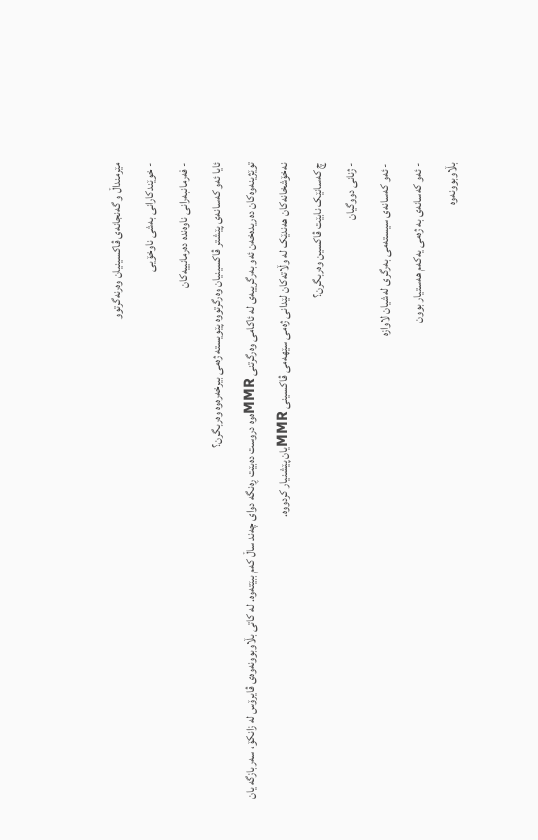مێرمنداڵ و گەنجانەی ڤاکسینیان وەرنەگرتوو
- خوێندکارانی بەشی ناوخۆیی
- فەرمانبەرانی ناوەندە دەرمانییەکان
ئایا ئەو کەسانەی پێشتر ڤاکسینیان وەرگرتووە پێویستە ژەمی بیرخەرەوە وەربگرن؟
توێژینەوەکان دەریدەخەن ئەو بەرگرییەی لە ئاکامی وەرگرتنی MMRەوە دروست دەبێت ڕەنگە دوای چەند ساڵ کەم ببێتەوە. لە کاتی بڵاوبوونەوەی ڤایرۆس لە زانکۆ، سەربازگە یان نەخۆشخانەکان هەندێک لە وڵاتەکان لێدانی ژەمی سێهەمی ڤاکسینی MMRیان پێشنیار کردووە.
چ کەسانێک نابێت ڤاکسین وەربگرن؟
- ژنانی دووگیان
- ئەو کەسانەی سیستەمی بەرگری لەشیان لاوازە
- ئەو کەسانەی بە ژەمی یەکەم هەستیار بوون
بڵاوبوونەوە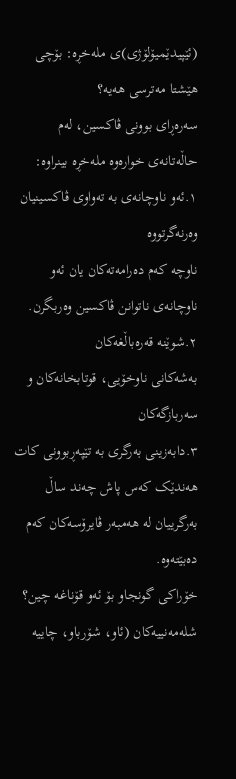(ئێپیدێمیۆلۆژی)ی ملەخڕە: بۆچی هێشتا مەترسی هەیە؟
سەرەڕای بوونی ڤاکسین، لەم حاڵەتانەی خوارەوە ملەخڕە بینراوە:
١.ئەو ناوچانەی بە تەواوی ڤاکسینیان وەرنەگرتووە
ناوچە کەم دەرامەتەکان یان ئەو ناوچانەی ناتوانن ڤاکسین وەربگرن.
٢.شوێنە قەرەباڵغەکان
بەشەکانی ناوخۆیی، قوتابخانەکان و سەربازگەکان
٣.دابەزینی بەرگری بە تێپەڕبوونی کات
هەندێک کەس پاش چەند ساڵ بەرگرییان لە هەمبەر ڤایرۆسەکان کەم دەبێتەوە.
خۆراکی گونجاو بۆ ئەو قۆناغە چین؟
شلەمەنییەکان (ئاو، شۆرباو، چاییە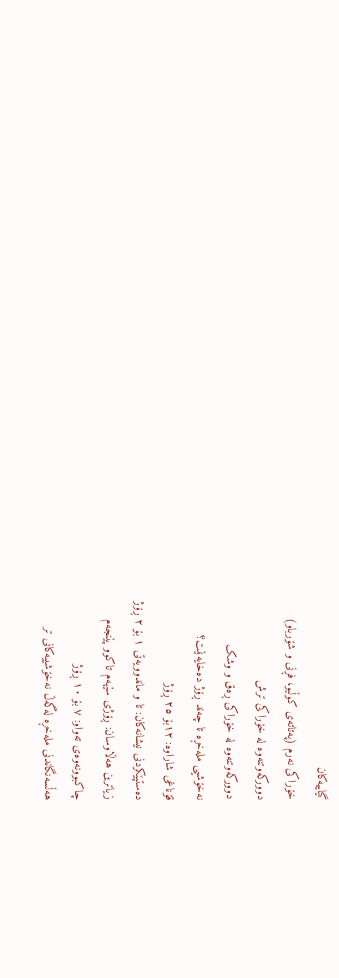گیاییەکان
خۆراکی نەرم (پەتاتەی کوڵیو، فڕنی و شۆرباو)
دوورکەوتنەوە لە خۆراکی ترش
دوورکەوتنەوە لە خۆراکی ڕەق و وشک
نەخۆشیی ملەخڕە تا چەند ڕۆژ دەخایەنێت؟
قۆناغی شاراوە: ١٢بۆ ٢٥ ڕۆژ
دەستپێکردنی نیشانەکان: تا و ماندوویەتی ١ بۆ ٢ ڕۆژ
زیاترین هەڵاوسان: ڕۆژی سێهەم تاکوو پێنجەم
چاکبوونەوەی تەواو: ٧ بۆ ١٠ ڕۆژ
هەڵسەنگاندنی ملەخڕە لەگەڵ نەخۆشییەکانی تر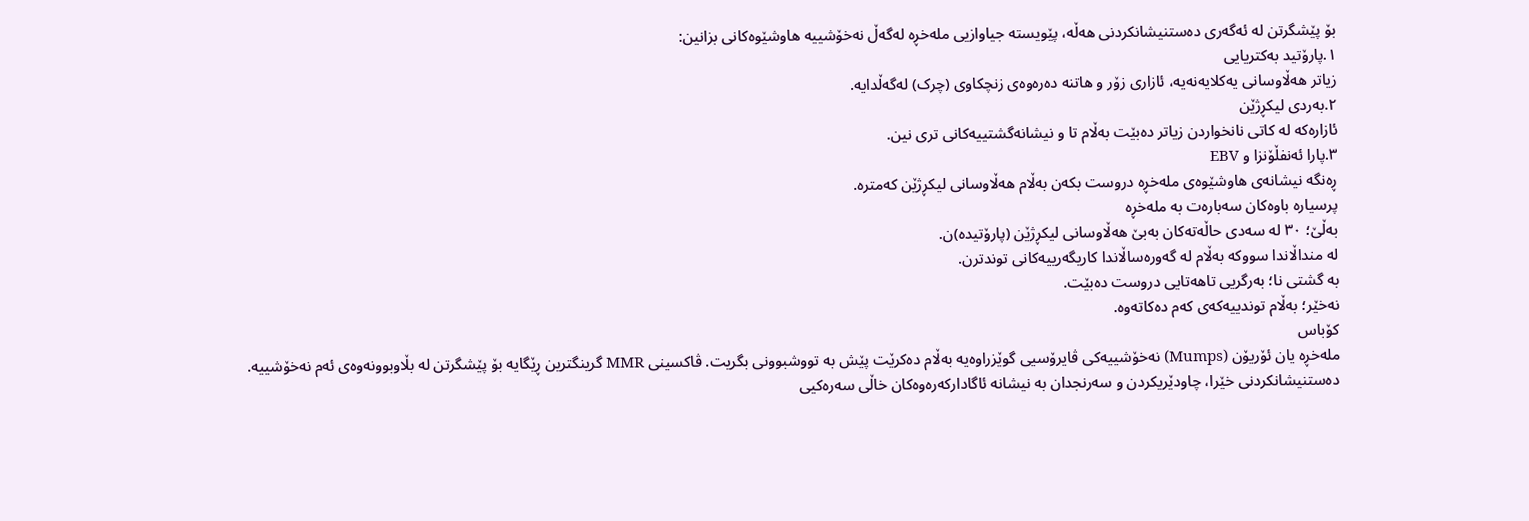بۆ پێشگرتن لە ئەگەری دەستنیشانکردنی هەڵە، پێویستە جیاوازیی ملەخڕە لەگەڵ نەخۆشییە هاوشێوەکانی بزانین:
١.پارۆتید بەکتریایی
زیاتر هەڵاوسانی یەکلایەنەیە، ئازاری زۆر و هاتنە دەرەوەی زنچکاوی (چرک) لەگەڵدایە.
٢.بەردی لیکڕژێن
ئازارەکە لە کاتی نانخواردن زیاتر دەبێت بەڵام تا و نیشانەگشتییەکانی تری نین.
٣.پارا ئەنفڵۆنزا و EBV
ڕەنگە نیشانەی هاوشێوەی ملەخڕە دروست بکەن بەڵام هەڵاوسانی لیکڕژێن کەمترە.
پرسیارە باوەکان سەبارەت بە ملەخڕە
بەڵێ؛ ٣٠ لە سەدی حاڵەتەکان بەبێ هەڵاوسانی لیکڕژێن (پارۆتیدە)ن.
لە منداڵاندا سووکە بەڵام لە گەورەساڵاندا کاریگەرییەکانی توندترن.
بە گشتی نا؛ بەرگریی تاهەتایی دروست دەبێت.
نەخێر؛ بەڵام توندییەکەی کەم دەکاتەوە.
کۆباس
ملەخڕە یان ئۆریۆن (Mumps) نەخۆشییەکی ڤایرۆسیی گوێزراوەیە بەڵام دەکرێت پێش بە تووشبوونی بگریت. ڤاکسینی MMR گرینگترین ڕێگایە بۆ پێشگرتن لە بڵاوبوونەوەی ئەم نەخۆشییە. دەستنیشانکردنی خێرا، چاودێریکردن و سەرنجدان بە نیشانە ئاگادارکەرەوەکان خاڵی سەرەکیی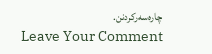چارەسەرکردنن.
Leave Your Comment